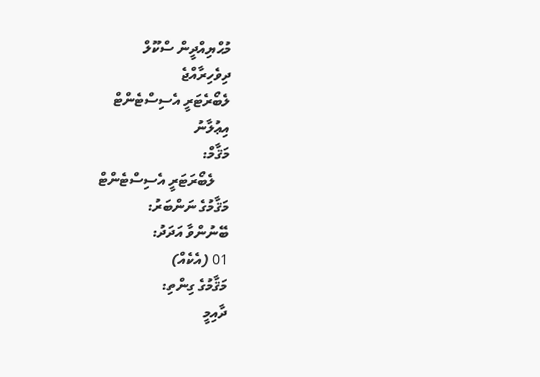މުޙްޔިއްދީން ސްކޫލް
ދިވެހިރާއްޖެ
ލެބޯރެޓަރީ އެސިސްޓެންޓް
އިޢުލާނު
މަޤާމް:
    ލެބޯރަޓަރީ އެސިސްޓެންޓް
މަޤާމުގެ ނަންބަރު:
ބޭނުންވާ އަދަދު:
01 (އެކެއް)
މަޤާމުގެ ގިންތި:
ދާއިމީ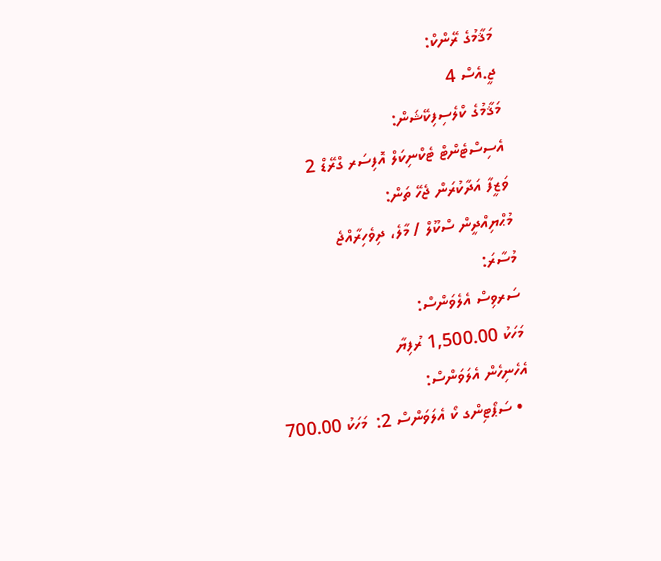މަޤާމުގެ ރޭންކް:
ޖީ.އެސް 4
މަޤާމުގެ ކްލެސިފިކޭޝަން:
އެސިސްޓެންޓް ޓެކްނިކަލް އޮފިސަރ ގްރޭޑް 2
ވަޒީފާ އަދާކުރަން ޖެހޭ ތަން:
މުޙްޔިއްދީން ސްކޫލް / މާލެ، ދިވެހިރާއްޖެ
މުސާރަ:
ސަރވިސް އެލެވަންސް:
މަހަކު 1,500.00 ރުފިޔާ
އެހެނިހެން އެލަވަންސް:
  • ސަޕޯޓިންގ ކޯ އެލަވަންސް 2:  މަހަކު 700.00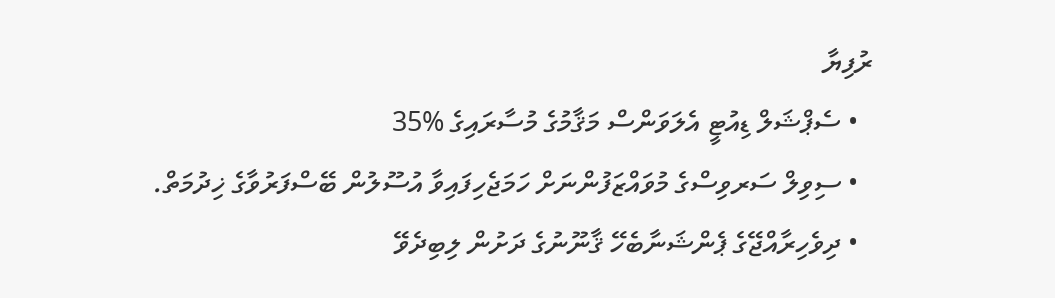ރުފިޔާ
  • ސެޕްޝަލް ޑިއުޓީ އެލަވަންސް މަޤާމުގެ މުސާރައިގެ %35
  • ސިވިލް ސަރވިސްގެ މުވައްޒަފުންނަށް ހަމަޖެހިފައިވާ އުސޫލުން ބޭސްފަރުވާގެ ޚިދުމަތް.
  • ދިވެހިރާއްޖޭގެ ޕެންޝަނާބެހޭ ޤާނޫނުގެ ދަށުން ލިބިދެވޭ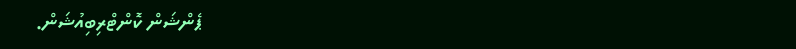ޕެންޝަން ކޮންޓްރިބިއުޝަން.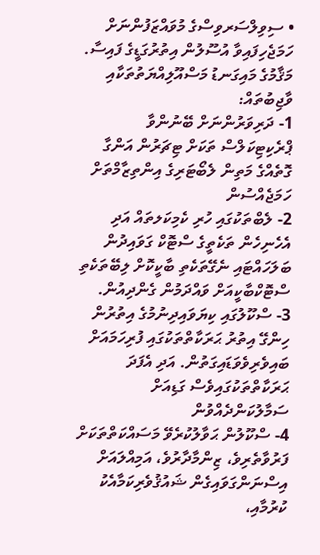• ސިވިލްސަރވިސްގެ މުވައްޒަފުންނަށް ހަމަޖެހިފައިވާ އުސޫލުން އިތުރުގަޑީގެ ފައިސާ.
މަޤާމުގެ މައިގަނޑު މަސްއޫލިއްޔަތުތަކާއި ވާޖިބުތައް:
1- ދަރިވަރުންނަށް ބޭނުންވާ ޕްރެކިޓިކަލްސް ތަކަށް ޓިޗަރުން އަންގާ ގޮތެއްގެ މަތިން ލެބޯޓަރިގެ އިންތިޒާމްތަށް ހަމަޖެއްސުން
2- ލެބްތަކުގައި ހުރި ކެމިކަލތައް އަދި އެހެނިހެން ތަކެތީގެ ސްޓޮކް ގަވައިދުން ބަލަހައްޓައި ނެގޭތަކެތި ބާކީކޮށް ލިބޭތަކެތި ސްޓޮކްބާކީއަށް ވައްދަމުން ގެންދިއުން.
3- ސްކޫލުގައި ކިޔަވައިދިނުމުގެ އިތުރުން ހިންގޭ އިތުރު ޙަރަކާތްތަކުގައި ފުރިހަމައަށް ބައިވެރިވެވަޑައިގަތުން. އަދި އެފަދަ ޙަރަކާތްތަކުގައިވެސް ގަޑިއަށް ސަމާލުކަންދެއްވުން
4- ސްކޫލުން ޙަވާލުކުރެވޭ މަސައްކަތްތަކަށް ފަރުވާތެރިވެ، ޒިންމާދާރުވެ، އަމިއްލައަށް އިސްނަންގަވައިގެން ޝައުޤުވެރިކަމާއެކު ކުރުމާއި،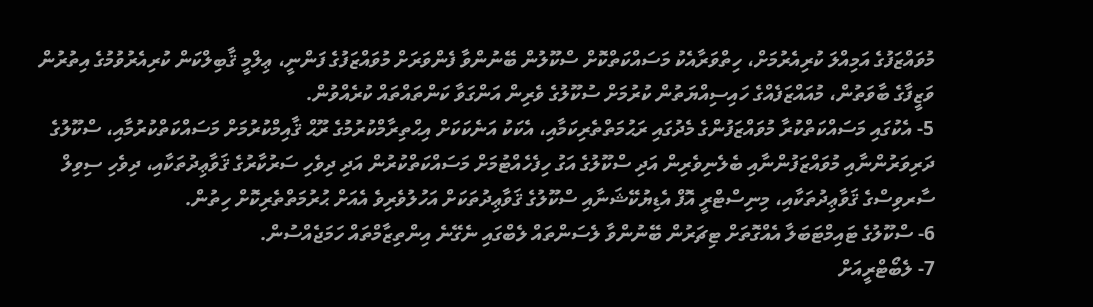މުވައްޒަފުގެ އަމިއްލަ ކުރިއެރުމަށް، ހިތްވަރާއެކު މަސައްކަތްކޮށް ސްކޫލުން ބޭނުންވާ ފެންވަރަށް މުވައްޒަފުގެ ފަންނީ، ޢިލްމީ ޤާބިލްކަން ކުރިއެރުވުމުގެ އިތުރުން ވަޒީފާގެ ބާވަތުން، މުއައްޒަފެއްގެ ހައިސިއްޔަތުން ކުރުމަށް ސުކޫލުގެ ވެރިން އަންގަވާ ކަންތައްތައް ކުރެއްވުން.
5- އެކުގައި މަސައްކަތްކުރާ މުވައްޒަފުންގެ މެދުގައި ރަޙުމަތްތެރިކަމާއި، އެކަކު އަނެކަކަށް އިޙްތިރާމްކުރުމުގެ ރޫޙް ޤާއިމްކުރުމަށް މަސައްކަތްކުރުމާއި، ސްކޫލުގެ ދަރިވަރުންނާއި މުވައްޒަފުންނާއި ބެލެނިވެރިން އަދި ސްކޫލުގެ އަގު ހިފެހެއްޓުމަށް މަސައްކަތްކުރުން އަދި ދިވެހި ސަރުކާރުގެ ޤަވާޢިދުތަކާއި، ދިވެހި ސިވިލް ސާރވިސްގެ ޤަވާޢިދުތަކާއި، މިނިސްޓްރީ އޮފް އެޑިޔުކޭޝަނާއި ސްކޫލުގެ ޤަވާޢިދުތަކަށް އަހުލުވެރިވެ އެއަށް ޙުރުމަތްތެރިކޮށް ހިތުން.
6- ސްކޫލުގެ ޓައިމްޓަބަލާ އެއްގޮތަށް ޓިޗަރުން ބޭނުންވާ ލެސަންތައް ލެބްގައި ނެގޭނެ އިންތިޒާމްތައް ހަމަޖެއްސުން.
7- ލެބޯޓްރީއަށް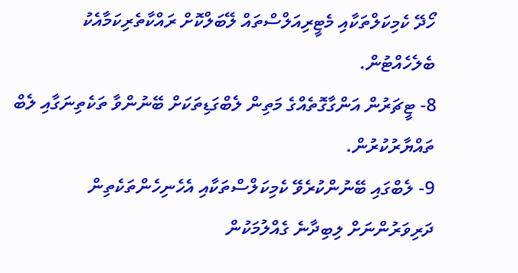ހޯދޭ ކެމިކަލްތަކާއި މެޓީރިއަލްސްތައް ލޭބަލްކޮށް ރައްކާތެރިކަމާއެކު ބެލެހެއްޓުން.
8- ޓީޗަރުން އަންގާގޮތެއްގެ މަތިން ލެބްގަޑިތަކަށް ބޭނުންވާ ތަކެތިނަގާއި ލެބް ތައްޔާރުކުރުން.
9- ލެބްގައި ބޭނުންކުރެވޭ ކެމިކަލްސްތަކާއި އެހެނިހެންތަކެތިން ދަރިވަރުންނަށް ލިބިދާނެ ގެއްލުމަކުން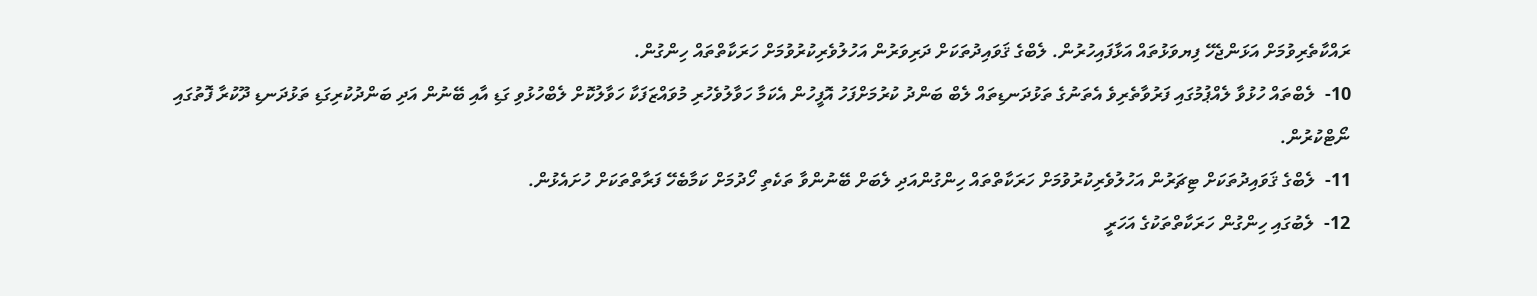ރައްކާތެރިވުމަށް އަޅަންޖެހޭ ފިޔވަޅުތައް އަޅާފައިހުރުން. ލެބްގެ ޤަވައިދުތަކަށް ދަރިވަރުން އަހުލުވެރިކުރުވުމަށް ހަރަކާތްތައް ހިންގުން.
10-  ލެބްތައް ހުޅުވާ ލެއްޕުމުގައި ފަރުވާތެރިވެ އެތަނުގެ ތަޅުދަނޑިތައް ލެބް ބަންދު ކުރުމަށްފަހު އޮފީހުން އެކަމާ ހަވާލުވެހުރި މުވައްޒަފަކާ ހަވާލުކޮށް ލެބްހުޅުވި ގަޑި އާއި ބޭނުން އަދި ބަންދުކުރިގަޑި ތަޅުދަނޑި ދޫކުރާ ފޮތުގައި ނޯޓްކުރުން.
11-  ލެބްގެ ޤަވައިދުތަކަށް ޓިޗަރުން އަހުލުވެރިކުރުވުމަށް ހަރަކާތްތައް ހިންގުންއަދި ލެބަށް ބޭނުންވާ ތަކެތި ހޯދުމަށް ކަމާބެހޭ ފަރާތްތަކަށް ހުށައެޅުން.
12-  ލެބުގައި ހިންގުން ހަރަކާތްތަކުގެ އަހަރީ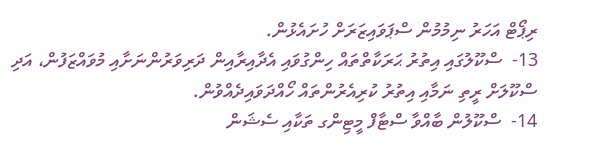ރިޕޯޓް އަހަރު ނިމުމުން ސްޕަވައިޒަރަށް ހުށައެޅުން.
13-  ސްކޫލުގައި އިތުރު ޙަރަކާތްތައް ހިންގުވައި އެދާއިރާއިން ދަރިވަރުންނަށާއި މުވައްޒަފުން، އަދި ސްކޫލަށް ރީތި ނަމާއި އިތުރު ކުރިއެރުންތައް ހޯއްދަވައިދެއްވުން.
14-  ސްކޫލުން ބާއްވާ ސްޓާފް މީޓިންގ ތަކާއި ސެޝަން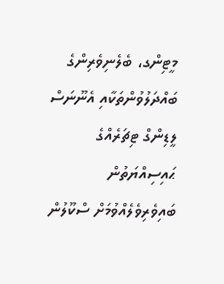މީޓިންގ، ބެލެނިވެރިންގެ ބައްދަލުވުންތަކާއި އެނޫނަސް ލީޑިންގް ޓިޗަރެއްގެ ޙައިސިއްޔަތުން ބައިވެރިވެލެއްވުމަށް ސްކޫލުން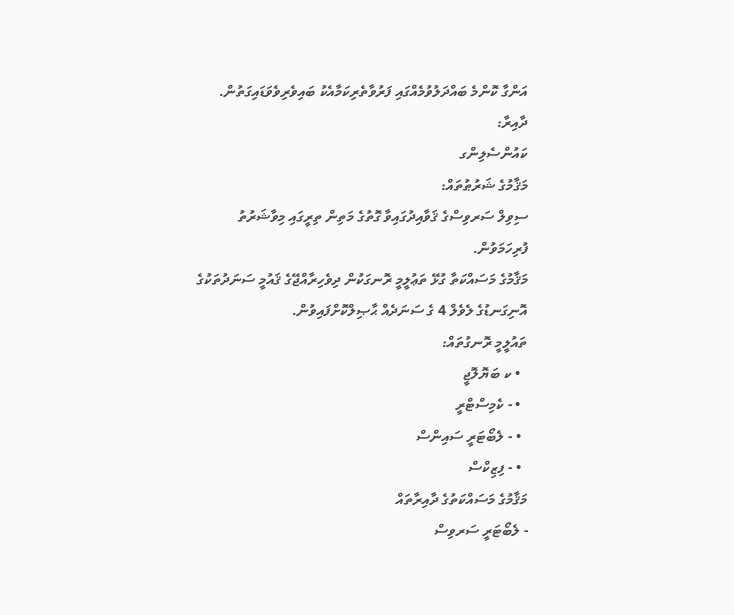އަންގާ ކޮންމެ ބައްދަލުވުމެއްގައި ފަރުވާތެރިކަމާއެކު ބައިވެރިވެވަޑައިގަތުން.
ދާއިރާ:
ކައުންސެލިންގ
މަޤާމުގެ ޝަރުޠުތައް:
ސިވިލް ސަރވިސްގެ ޤަވާއިދުގައިވާ ގޮތުގެ މަތިން ތިރީގައި މިވާޝަރުތު ފުރިހަމަވުން.
މަޤާމުގެ މަސައްކަތާ ގުޅޭ ތަޢުލީމީ ރޮނގަކުން ދިވެހިރާއްޖޭގެ ޤައުމީ ސަނަދުތަކުގެ އޮނިގަނޑުގެ ލެވެލް 4 ގެ ސަނަދެއް ޙާޞިލްކޮށްފައިވުން.
ތައުލީމީ ރޮނގުތައް:
  • ކ ބަޔޮލޮޖީ
  • - ކެމިސްޓްރީ
  • - ލެބޯޓަރީ ސައިންސް
  • - ފިޒިކްސް
މަޤާމުގެ މަސައްކަތުގެ ދާއިރާތައް
- ލެބޯޓަރީ ސަރވިސް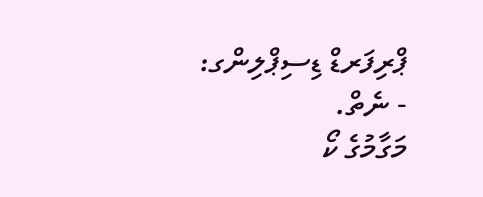ޕްރިފަރޑް ޑިސިޕްލިންގ:
- ނެތް.
މަގާމުގެ ކޯ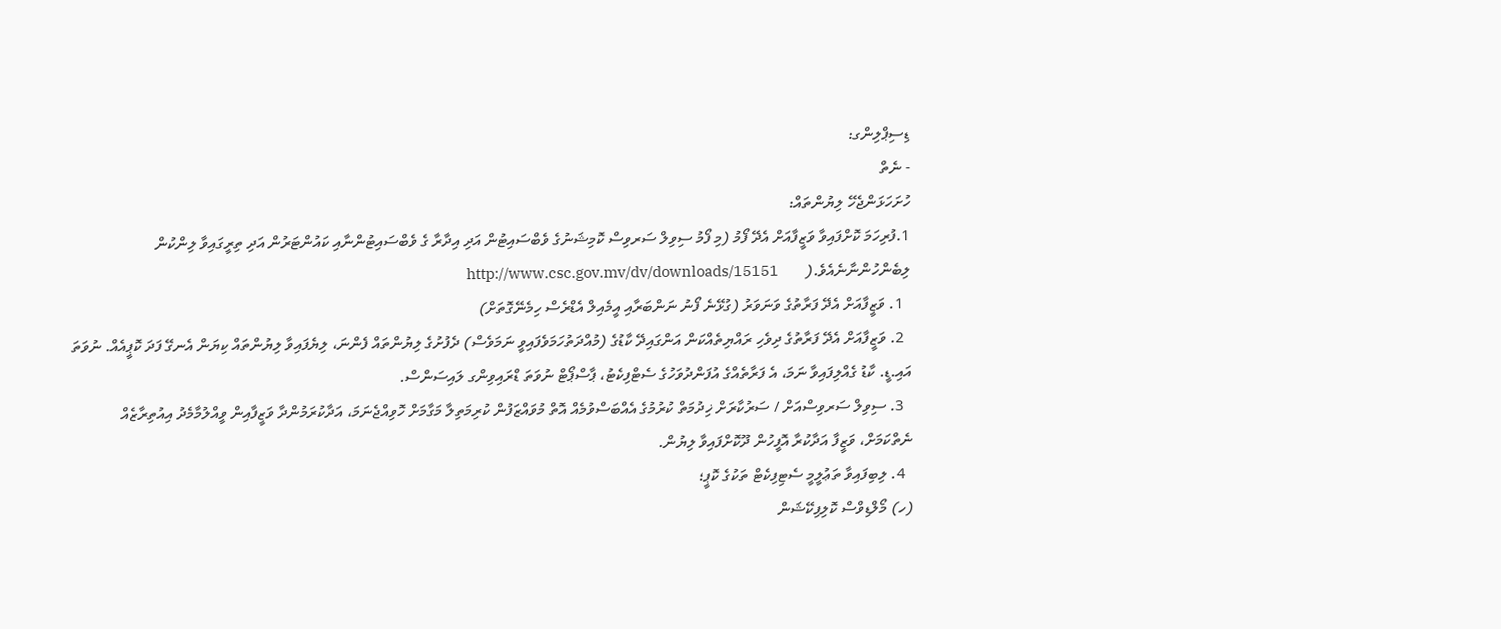ޑިސިޕްލިންގ:
- ނެތް
ހުށަހަޅަންޖެހޭ ލިޔުންތައް:
1.ފުރިހަމަ ކޮށްފައިވާ ވަޒީފާއަށް އެދޭ ފޯމު (މި ފޯމު ސިވިލް ސަރވިސް ކޮމިޝަނުގެ ވެބްސައިޓުން އަދި އިދާރާ ގެ ވެބްސައިޓުންނާއި ކައުންޓަރުން އަދި ތިރީގައިވާ ލިންކުން ލިބެންހުންނާނެއެވެ.(       http://www.csc.gov.mv/dv/downloads/15151
  1. ވަޒީފާއަށް އެދޭ ފަރާތުގެ ވަނަވަރު (ގުޅޭނެ ފޯނު ނަންބަރާއި އީމެއިލް އެޑްރެސް ހިމެނޭގޮތަށް)
  2. ވަޒީފާއަށް އެދޭ ފަރާތުގެ ދިވެހި ރައްޔިތެއްކަން އަންގައިދޭ ކާޑުގެ (މުއްދަތުހަމަވެފައިވީ ނަމަވެސް) ދެފުށުގެ ލިޔުންތައް ފެންނަ، ލިޔެފައިވާ ލިޔުންތައް ކިޔަން އެނގޭ ފަދަ ކޮޕީއެއް. ނުވަތަ އައި.ޑީ. ކާޑު ގެއްލިފައިވާ ނަމަ، އެ ފަރާތެއްގެ އުފަންދުވަހުގެ ސެޓްފިކެޓު، ޕާސްޕޯޓް ނުވަތަ ޑްރައިވިންގ ލައިސަންސް.
  3. ސިވިލް ސަރވިސްއަށް / ސަރުކާރަށް ޚިދުމަތް ކުރުމުގެ އެއްބަސްވުމެއް އޮތް މުވައްޒަފުން ކުރިމަތިލާ މަގާމަށް ހޮވިއްޖެނަމަ، އަދާކުރަމުންދާ ވަޒީފާއިން ވީއްލުމާމެދު އިއުތިރާޒެއް ނެތްކަމަށް، ވަޒީފާ އަދާކުރާ އޮފީހުން ދޫކޮށްފައިވާ ލިޔުން.
  4. ލިބިފައިވާ ތަޢުލީމީ ސެޓިފިކެޓް ތަކުގެ ކޮޕީ؛
(ހ) މޯލްޑިވްސް ކޮލިފިކޭޝަން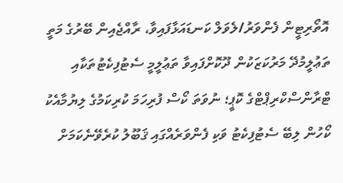އޮތޯރިޓީން ފެންވަރު/ލެވަލް ކަނޑައަޅާފައިވާ، ރާއްޖެއިން ބޭރުގެ މަތީ ތަޢުލީމުދޭ މަރުކަޒަކުން ދޫކޮށްފައިވާ ތަޢުލީމީ ސެޓުފިކެޓުތަކާއި ޓްރާންސްކްރިޕްޓްގެ ކޮޕީ؛ ނުވަތަ ކޯސް ފުރިހަމަ ކުރިކަމުގެ ލިޔުމާއެކު ކޯހުން ލިބޭ ސެޓުފިކެޓު ވަކި ފެންވަރެއްގައި ޤަބޫލު ކުރެވޭނެކަމަށް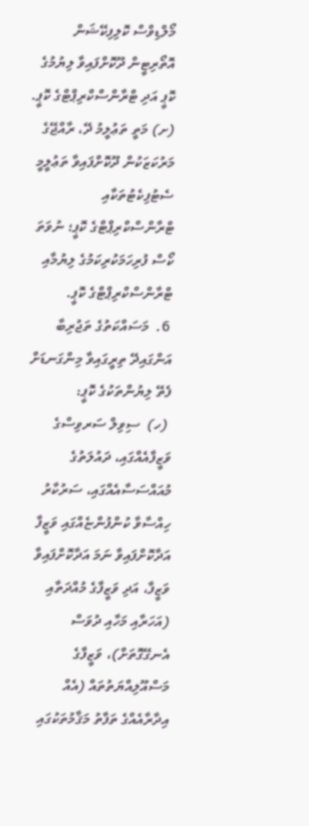މޯލްޑިވްސް ކޮލިފިކޭޝަން އޮތޯރިޓީން ދޫކޮށްފައިވާ ލިޔުމުގެ ކޮޕީ އަދި ޓްރާންސްކްރިޕްޓްގެ ކޮޕީ.
(ށ) މަތީ ތަޢުލީމު ދޭ، ރާއްޖޭގެ މަރުކަޒަކުން ދޫކޮށްފައިވާ ތަޢުލީމީ ސެޓުފިކެޓުތަކާއި ޓްރާންސްކްރިޕްޓްގެ ކޮޕީ؛ ނުވަތަ ކޯސް ފުރިހަމަކުރިކަމުގެ ލިޔުމާއި ޓްރާންސްކްރިޕްޓްގެ ކޮޕީ.
 6.  މަސައްކަތުގެ ތަޖުރިބާ އަންގައިދޭ ތިރީގައިވާ މިންގަނޑަށް ފެތޭ ލިޔުންތަކުގެ ކޮޕީ:
 (ހ)  ސިވިލް ސަރވިސްގެ ވަޒީފާއެއްގައި، ދައުލަތުގެ މުއައްސަސާއެއްގައި، ސަރުކާރު ހިއްސާވާ ކުންފުންޏެއްގައި ވަޒީފާ އަދާކޮށްފައިވާ ނަމަ އަދާކޮށްފައިވާ ވަޒީފާ، އަދި ވަޒީފާގެ މުއްދަތާއި (އަހަރާއި މަހާއި ދުވަސް އެނގޭގޮތަށް)، ވަޒީފާގެ މަސްއޫލިއްޔަތުތައް (އެއް އިދާރާއެއްގެ ތަފާތު މަޤާމުތަކުގައި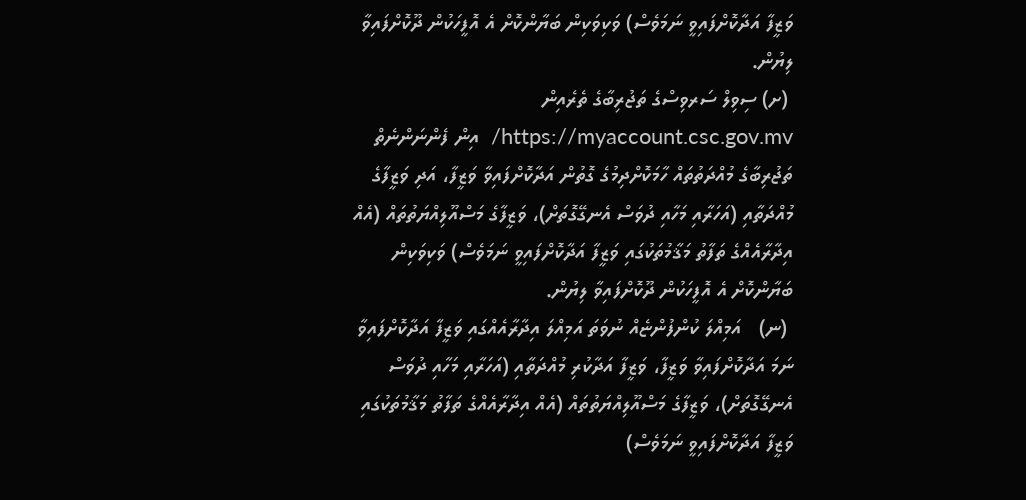ވަޒީފާ އަދާކޮށްފައިވީ ނަމަވެސް) ވަކިވަކިން ބަޔާންކޮށް އެ އޮފީހަކުން ދޫކޮށްފައިވާ ލިޔުން.
 (ށ) ސިވިލް ސަރވިސްގެ ތަޖުރިބާގެ ތެރެއިން  https://myaccount.csc.gov.mv/  އިން ފެންނަންނެތް ތަޖުރިބާގެ މުއްދަތުތައް ހާމަކޮށްދިމުގެ ގޮތުން އަދާކޮށްފައިވާ ވަޒީފާ، އަދި ވަޒީފާގެ މުއްދަތާއި (އަހަރާއި މަހާއި ދުވަސް އެނގޭގޮތަށް)، ވަޒީފާގެ މަސްއޫލިއްޔަތުތައް (އެއް އިދާރާއެއްގެ ތަފާތު މަޤާމުތަކުގައި ވަޒީފާ އަދާކޮށްފައިވީ ނަމަވެސް) ވަކިވަކިން ބަޔާންކޮށް އެ އޮފީހަކުން ދޫކޮށްފައިވާ ލިޔުން.
 (ނ)   އަމިއްލަ ކުންފުންޏެއް ނުވަތަ އަމިއްލަ އިދާރާއެއްގައި ވަޒީފާ އަދާކޮށްފައިވާ ނަމަ އަދާކޮށްފައިވާ ވަޒީފާ، ވަޒީފާ އަދާކުރި މުއްދަތާއި (އަހަރާއި މަހާއި ދުވަސް އެނގޭގޮތަށް)، ވަޒީފާގެ މަސްއޫލިއްޔަތުތައް (އެއް އިދާރާއެއްގެ ތަފާތު މަޤާމުތަކުގައި ވަޒީފާ އަދާކޮށްފައިވީ ނަމަވެސް)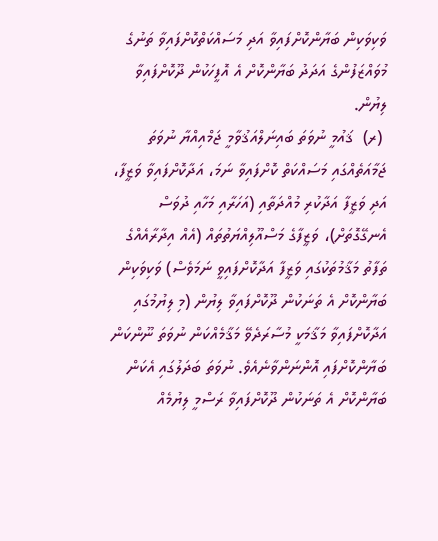ވަކިވަކިން ބަޔާންކޮށްފައިވާ އަދި މަސައްކަތްކޮށްފައިވާ ތަނުގެ މުވައްޒަފުންގެ އަދަދު ބަޔާންކޮށް އެ އޮފީހަކުން ދޫކޮށްފައިވާ ލިޔުން.
 (ރ)  ޤައުމީ ނުވަތަ ބައިނަލްއަޤުވާމީ ޖަމްއިއްޔާ ނުވަތަ ޖަމާއަތެއްގައި މަސައްކަތް ކޮށްފައިވާ ނަމަ، އަދާކޮށްފައިވާ ވަޒީފާ، އަދި ވަޒީފާ އަދާކުރި މުއްދަތާއި (އަހަރާއި މަހާއި ދުވަސް އެނގޭގޮތަށް)، ވަޒީފާގެ މަސްއޫލިއްޔަތުތައް (އެއް އިދާރާއެއްގެ ތަފާތު މަޤާމުތަކުގައި ވަޒީފާ އަދާކޮށްފައިވީ ނަމަވެސް) ވަކިވަކިން ބަޔާންކޮށް އެ ތަނަކުން ދޫކޮށްފައިވާ ލިޔުން (މި ލިޔުމުގައި އަދާކޮށްފައިވާ މަޤާމަކީ މުސާރަދެވޭ މަޤާމެއްކަން ނުވަތަ ނޫންކަން ބަޔާންކޮށްފައި އޮންނަންވާނެއެވެ. ނުވަތަ ބަދަލުގައި އެކަން ބަޔާންކޮށް އެ ތަނަކުން ދޫކޮށްފައިވާ ރަސްމީ ލިޔުމެއް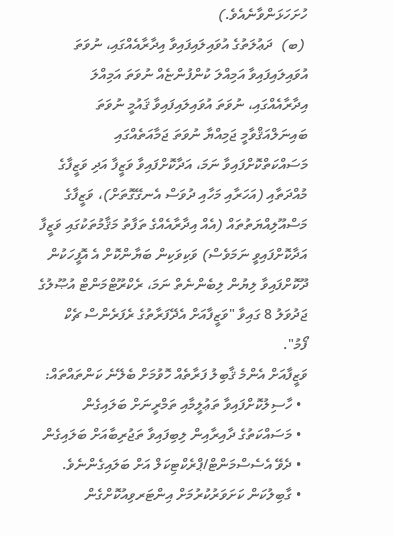ހުށަހަޅަންވާނެއެވެ.)
 (ބ)  ދަޢުލަތުގެ އުވައިލައިފައިވާ އިދާރާއެއްގައި، ނުވަތަ އުވައިލައިފައިވާ އަމިއްލަ ކުންފުންޏެއް ނުވަތަ އަމިއްލަ އިދާރާއެއްގައި، ނުވަތަ އުވައިލައިފައިވާ ޤައުމީ ނުވަތަ ބައިނަލްއަޤްވާމީ ޖަމިއްޔާ ނުވަތަ ޖަމާއަތެއްގައި މަސައްކަތްކޮށްފައިވާ ނަމަ، އަދާކޮށްފައިވާ ވަޒީފާ އަދި ވަޒީފާގެ މުއްދަތާއި (އަހަރާއި މަހާއި ދުވަސް އެނގޭގޮތަށް)، ވަޒީފާގެ މަސްއޫލިއްޔަތުތައް (އެއް އިދާރާއެއްގެ ތަފާތު މަޤާމުތަކުގައި ވަޒީފާ އަދާކޮށްފައިވީ ނަމަވެސް) ވަކިވަކިން ބަޔާންކޮށް އެ އޮފީހަކުން ދޫކޮށްފައިވާ ލިޔުން ލިބެންނެތް ނަމަ، ރެކްރޫޓްމަންޓް އުޞޫލުގެ ޖަދުވަލު 8 ގައިވާ "ވަޒީފާއަށް އެދޭފަރާތުގެ ރެފަރެންސް ޗެކް ފޯމު".
ވަޒީފާއަށް އެންމެ ޤާބިލު ފަރާތެއް ހޮވުމަށް ބެލޭނެ ކަންތައްތައް:
  • ހާސިލުކޮށްފައިވާ ތަޢުލީމާއި ތަމްރީނަށް ބަލައިގެން
  • މަސައްކަތުގެ ދާއިރާއިން ލިބިފައިވާ ތަޖުރިބާއަށް ބަލައިގެން
  • ދެވޭ އެސެސްމަންޓް/ޕްރެކްޓިކަލް އަށް ބަލައިގެންނެވެ.
  • ގާބިލުކަން ކަށަވަރުކުރުމަށް އިންޓަރވިއުކޮށްގެން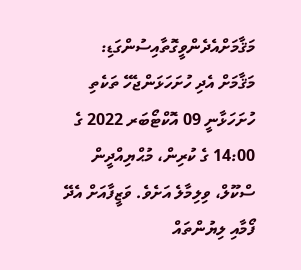މަޤާމަށްއެދެންވީގޮތާއިސުންގަޑި:
މަޤާމަށް އެދި ހުށަހަޅަންޖެހޭ ތަކެތި ހުށަހަޅާނީ 09 އޮކްޓޯބަރ 2022 ގެ 14:00 ގެ ކުރިން، މުޙްޔިއްދީން ސްކޫލް، ވިލިމާލެ އަށެވެ. ވަޒީފާއަށް އެދޭ ފޯމާއި ލިޔުންތައް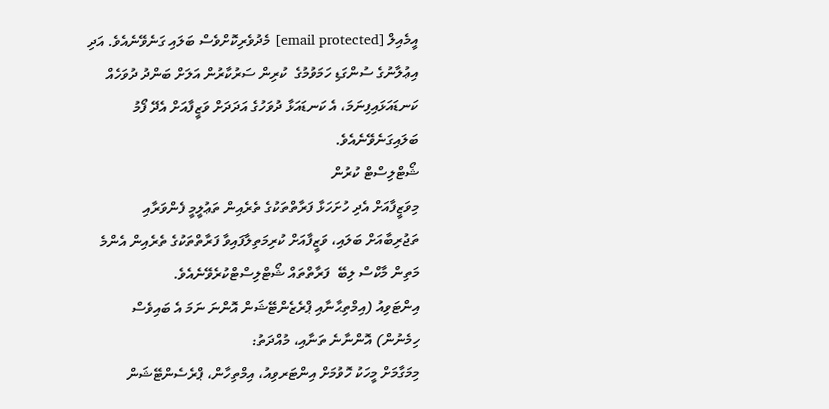އީމެއިލް [email protected] މެދުވެރިކޮށްވެސް ބަލައި ގަނެވޭނެއެވެ. އަދި އިޢުލާނުގެ ސުންގަޑި ހަމަވުމުގެ  ކުރިން ސަރުކާރުން އަލަށް ބަންދު ދުވަހެއް ކަނޑައަޅައިފިނަމަ، އެ ކަނޑައަޅާ ދުވަހުގެ އަދަދަށް ވަޒީފާއަށް އެދޭ ފޯމު ބަލައިގަނެވޭނެއެވެ.
ޝޯޓްލިސްޓް ކުރުން
މިވަޒީފާއަށް އެދި ހުށަހަޅާ ފަރާތްތަކުގެ ތެރެއިން ތަޢުލީމީ ފެންވަރާއި ތަޖުރިބާއަށް ބަލައި، ވަޒީފާއަށް ކުރިމަތިލާފައިވާ ފަރާތްތަކުގެ ތެރެއިން އެންމެ މަތިން މާކްސް ލިބޭ  ފަރާތްތައް ޝޯޓްލިސްޓްކުރެވޭނެއެވެ.
އިންޓަވިއު (އިމްތިޙާނާއި ޕްރެޒެންޓޭޝަން އޮންނަ ނަމަ އެ ބައިވެސް ހިމެނުން) އޮންނާނެ ތަނާއި، މުއްދަތު:
މިމަގާމަށް މީހަކު ހޮވުމަށް އިންޓަރވިއު، އިމްތިހާން، ޕްރެސެންޓޭޝަން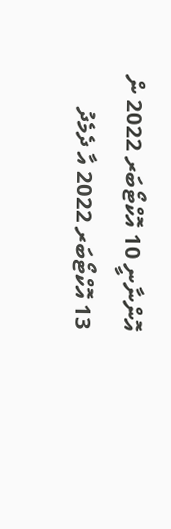އޮންނާނީ 10 އޮކްޓޯބަރ 2022 ން 13 އޮކްޓޯބަރ 2022 އާ ދެމެދު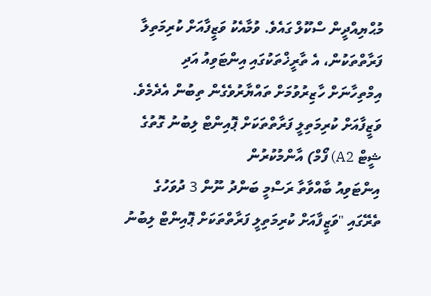މުޙްޔިއްދީން ސްކޫލް ގައެވެ. ވުމާއެކު ވަޒީފާއަށް ކުރިމަތިލާ ފަރާތްތަކުން، އެ ތާރީޚްތަކުގައި އިންޓަވިއު އަދި އިމްތިހާނަށް ހާޒިރުވުމަށް ތައްޔާރުވެގެން ތިބުން އެދެމެވެ.
ވަޒީފާއަށް ކުރިމަތިލީ ފަރާތްތަކަށް ޕޮއިންޓް ލިބުނު ގޮތުގެ ޝީޓް A2) ފޯމް) އާންމުކުރުން
އިންޓަވިއު ބާއްވާތާ ރަސްމީ ބަންދު ނޫން 3 ދުވަހުގެ ތެރޭގައި "ވަޒީފާއަށް ކުރިމަތިލީ ފަރާތްތަކަށް ޕޮއިންޓް ލިބުނު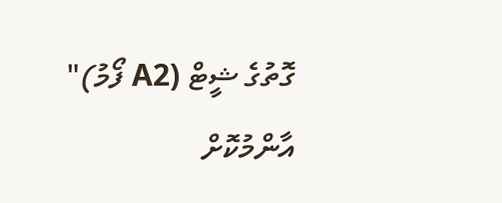ގޮތުގެ ޝީޓް (A2 ފޯމު)" އާންމުކޮށް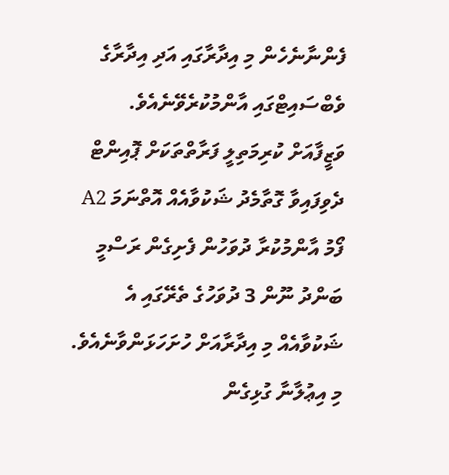ފެންނާނެހެން މި އިދާރާގައި އަދި އިދާރާގެ ވެބްސައިޓްގައި އާންމުކުރެވޭނެއެވެ. ވަޒީފާއަށް ކުރިމަތިލީ ފަރާތްތަކަށް ޕޮއިންޓް ދެވިފައިވާ ގޮތާމެދު ޝަކުވާއެއް އޮތްނަމަ A2 ފޯމު އާންމުކުރާ ދުވަހުން ފެށިގެން ރަސްމީ ބަންދު ނޫން 3 ދުވަހުގެ ތެރޭގައި އެ ޝަކުވާއެއް މި އިދާރާއަށް ހުށަހަޅަންވާނެއެވެ.
މި އިޢުލާނާ ގުޅިގެން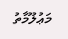މަޢުލޫމާތު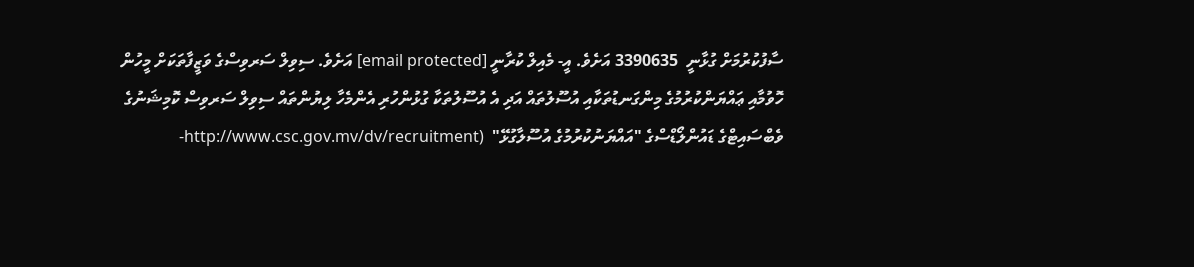ސާފުކުރުމަށް ގުޅާނީ  3390635 އަށެވެ. އީ- މެއިލް ކުރާނީ [email protected] އަށެވެ. ސިވިލް ސަރވިސްގެ ވަޒީފާތަކަށް މީހުން ހޮވުމާއި ޢައްޔަންކުރުމުގެ މިންގަނޑުތަކާއި އުސޫލުތައް އަދި އެ އުސޫލުތަކާ ގުޅުންހުރި އެންމެހާ ލިޔުންތައް ސިވިލް ސަރވިސް ކޮމިޝަނުގެ ވެބްސައިޓްގެ ޑައުންލޯޑްސްގެ "އައްޔަނުކުރުމުގެ އުސޫލާގުޅޭ"  (http://www.csc.gov.mv/dv/recruitment-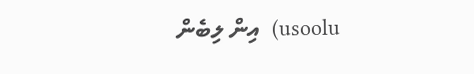usoolu)  އިން ލިބެން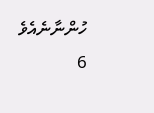ހުންނާނެއެވެ
6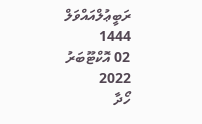ރަބީޢުލްއައްވަލް 1444
02 އޮކްޓޫބަރު 2022
ހޯދާ